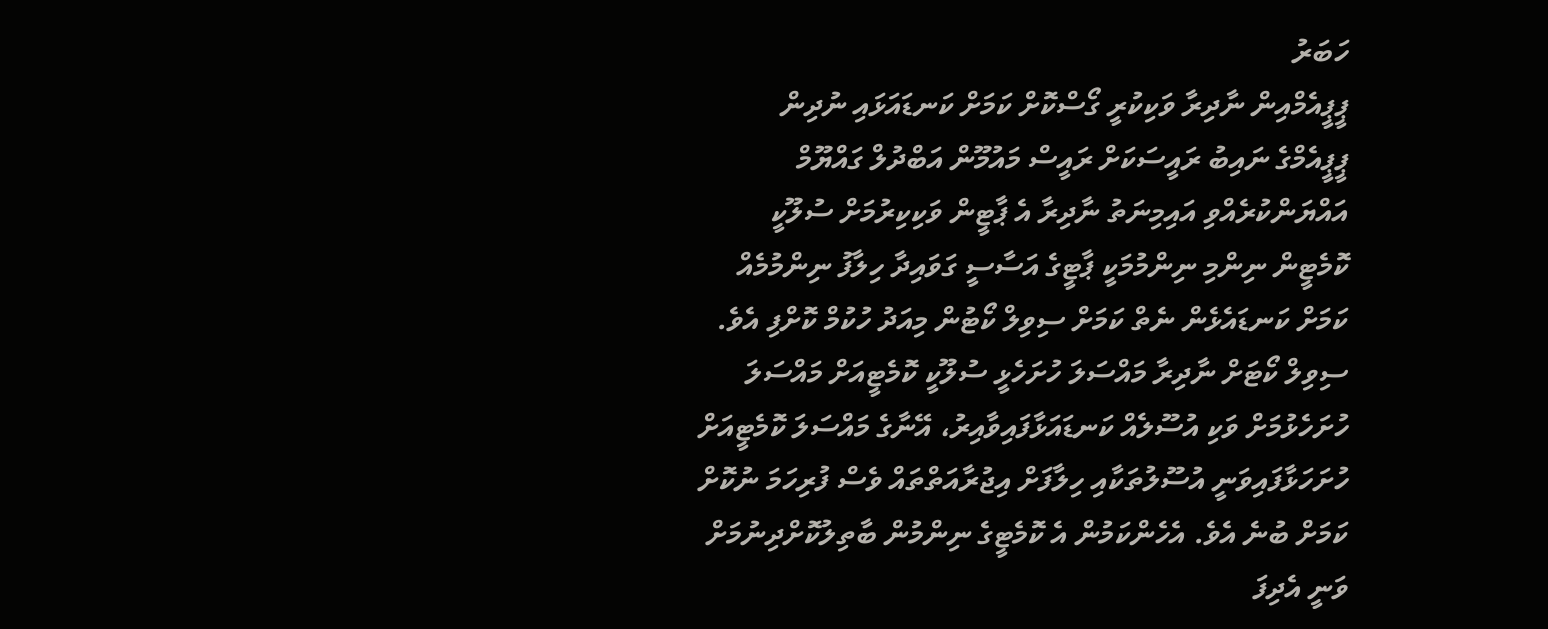ހަބަރު
ޕީޕީއެމްއިން ނާދިރާ ވަކިކުރީ ގޯސްކޮށް ކަމަށް ކަނޑައަޅައި ނުދިން
ޕީޕީއެމްގެ ނައިބު ރައީސަކަށް ރައީސް މައުމޫން އަބްދުލް ގައްޔޫމް އައްޔަންކުރެއްވި އައިމިނަތު ނާދިރާ އެ ޕާޓީން ވަކިކިރުމަށް ސުލޫކީ ކޮމެޓީން ނިންމި ނިންމުމަކީ ޕާޓީގެ އަސާސީ ގަވައިދާ ހިލާފު ނިންމުމެއް ކަމަށް ކަނޑައެޅެން ނެތް ކަމަށް ސިވިލް ކޯޓުން މިއަދު ހުކުމް ކޮށްފި އެވެ.
ސިވިލް ކޯޓަށް ނާދިރާ މައްސަލަ ހުށަހެޅީ ސުލޫކީ ކޮމެޓީއަށް މައްސަލަ ހުށަހެޅުމަށް ވަކި އުސޫލެއް ކަނޑައަޅާފައިވާއިރު، އޭނާގެ މައްސަލަ ކޮމެޓީއަށް ހުށަހަޅާފައިވަނީ އުސޫލުތަކާއި ހިލާފަށް އިޖުރާއަތްތައް ވެސް ފުރިހަމަ ނުކޮށް ކަމަށް ބުނެ އެވެ. އެހެންކަމުން އެ ކޮމެޓީގެ ނިންމުން ބާތިލުކޮށްދިނުމަށް ވަނީ އެދިފަ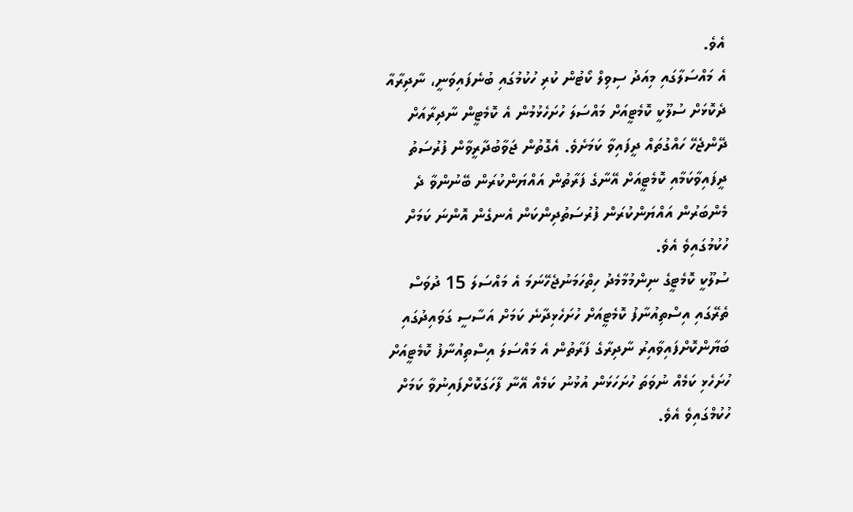އެވެ.
އެ މައްސަލާގައި މިއަދު ސިވިލް ކޯޓުން ކުރި ހުކުމުގައި ބުނެފައިވަނީ، ނާދިރާއާ ދެކޮޅަށް ސުލޫކީ ކޮމެޓީއަށް މައްސަލަ ހުށަހެޅުމުން އެ ކޮމެޓީން ނާދިރާއަށް ދޭންޖެހޭ ހައްގުތައް ދީފައިވާ ކަމަށެވެ. އެގޮތުން ޖަވާބުދާރީވާން ފުރުސަތު ދީފައިވާކަމާއި ކޮމެޓީއަށް އޭނާގެ ފަރާތުން އައްޔަންކުރަން ބޭނުންވާ ދެ މެންބަރުން އައްޔަންކުރަން ފުރުސަތުދިންކަން އެނގެން އޮންނަ ކަމަށް ހުކުމުގައިވެ އެވެ.
ސުލޫކީ ކޮމެޓީގެ ނިންމުމާމެދު ހިތްހަމަނުޖެހޭނަމަ އެ މައްސަލަ 15 ދުވަސް ތެރޭގައި އިސްތިއުނާފު ކޮމެޓީއަށް ހުށަހެޅިދާނެ ކަމަށް އަސާސީ ގަވައިދުގައި ބަޔާންކޮށްފައިވާއިރު ނާދިރާގެ ފަރާތުން އެ މައްސަލަ އިސްތިއުނާފު ކޮމެޓީއަށް ހުށަހެޅި ކަމެއް ނުވަތަ ހުށަހަޅަން އުޅުނު ކަމެއް އޭނާ ފާހަގަކޮށްފައިނުވާ ކަމަށް ހުކުމްގައިވެ އެވެ.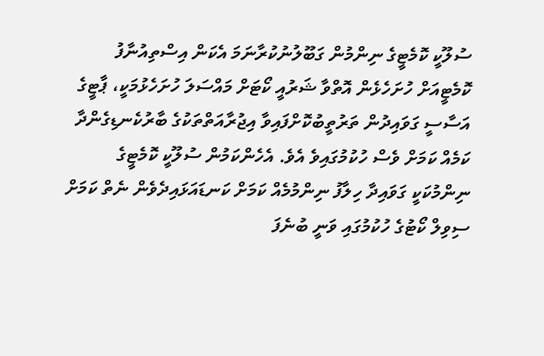ސުލޫކީ ކޮމެޓީގެ ނިންމުން ގަބޫލުނުކުރާނަމަ އެކަން އިސްތިއުނާފު ކޮމެޓީއަށް ހުށަހެޅެން އޮތްވާ ޝަރުއީ ކޯޓަށް މައްސަލަ ހުށަހެޅުމަކީ، ޕާޓީގެ އަސާސީ ގަވައިދުން ތަރުތީބުކޮށްފައިވާ އިޖުރާއަތްތަކުގެ ބާރުކެނޑިގެންދާ ކަމެއް ކަމަށް ވެސް ހުކުމުގައިވެ އެވެ. އެހެންކަމުން ސުލޫކީ ކޮމެޓީގެ ނިންމުކަކީ ގަވައިދާ ހިލާފު ނިންމުމެއް ކަމަށް ކަނޑައަޅައިދެވެން ނެތް ކަމަށް ސިވިލް ކޯޓުގެ ހުކުމުގައި ވަނީ ބުނެފަ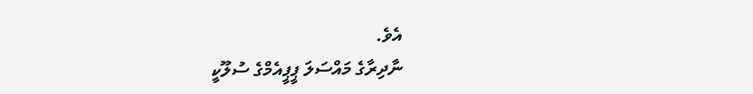އެވެ.
ނާދިރާގެ މައްސަލަ ޕީޕީއެމްގެ ސުލޫކީ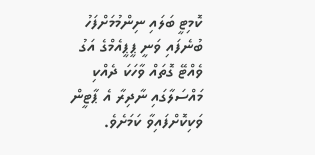ކޮމިޓީ ބަލައި ނިންމުމަށްފަހު ބުނެފައި ވަނީ ޕީޕީއެމްގެ އަގު ވެއްޓޭ ގޮތައް ވާހަކަ ދެއްކި މައްސަލާގައި ނާދިރާ އެ ޕާޓީން ވަކިކޮށްފައިވާ ކަމަށެވެ.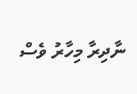ނާދިރާ މިހާރު ވެސް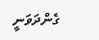ގެންދަވަނީ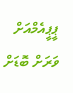ޕީޕީއެމްއަށް ވަރަށް ބޮޑަށް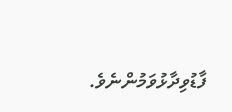ފާޑުވިދާޅުވަމުންނެވެ.